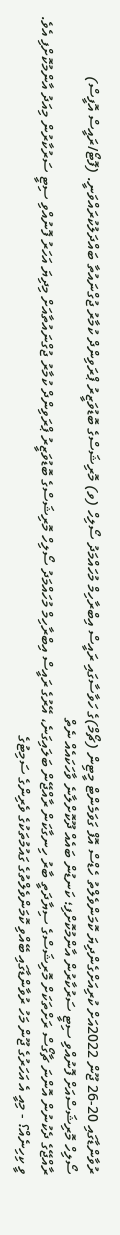ރުވާންޑާގައި 20-26 ޖޫން 2022އަށް ކުރިއަށްގެންދިޔަ ކޮމަންވެލްތު ހެޑްސް އޮފް ގަވަމެންޓް މީޓިން (ޗޯމް)ގެ ހަވާސާގައި ރައީސް އިބްރާހިމް މުހައްމަދު ސޯލިހް (ވ) މޮރިޝަސްގެ ބޮޑުވަޒީރު ޕްރަވިންދް ކުމާރު ޖުގްނައުތާ ބައްދަލުކުރައްވަނީ. (ފޮޓޯ/ރައީސް އޮފީސް)
ސޯލިހް މޮރިޝަސްއަށް ފޮނުއްވި ސިޓީ ސަރުކާރުން އާންމުކޮށްފި؛ ކަނޑުން ބައެއް ދޫކޮށްލާނެ ވާހަކައެއް ނެތް
ރާއްޖޭގެ ދެކުނުން އޮންނަ ޗާގޯސް ރަށްތަކަށް މޮރިޝަސްގެ ސިޔާދަތީ ބާރު ހިނގާކަން ރާއްޖޭން ބަލައިގަނެ، އޭރުގެ ރައީސް އިބްރާހިމް މުހައްމަދު ސޯލިހް މޮރިޝަސްގެ ބޮޑުވަޒީރު ޕްރަވިންދް ކުމާރު ޖުގްނައުތާއަށް މިދިޔަ އަހަރު ފޮނުއްވި ސިޓީ ސަރުކާރުން މިއަދު އާންމުކޮށްފި އެވެ.
ވީ ކިހިނެއް؟ - މިއީ އެ އަހަރުގެ ޖޫން މަހު ރުވާންޑާގައި ބޭއްވި ކޮމަންވެލްތުގެ ގައުމުތަކުގެ ވެރިންގެ ސަމިޓުގެ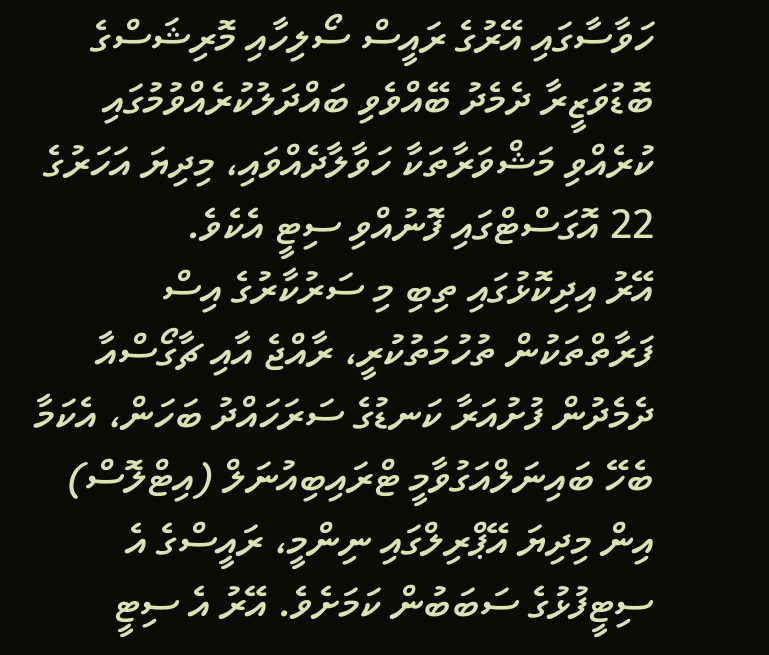ހަވާސާގައި އޭރުގެ ރައީސް ސޯލިހާއި މޮރިޝަސްގެ ބޮޑުވަޒީރާ ދެމެދު ބޭއްވެވި ބައްދަލުކުރެއްވުމުގައި ކުރެއްވި މަޝްވަރާތަކާ ހަވާލާދެއްވައި، މިދިޔަ އަހަރުގެ 22 އޮގަސްޓްގައި ފޮނުއްވި ސިޓީ އެކެވެ.
އޭރު އިދިކޮޅުގައި ތިބި މި ސަރުކާރުގެ އިސް ފަރާތްތަކުން ތުހުމަތުކުރީ، ރާއްޖެ އާއި ޗާގޯސްއާ ދެމެދުން ފުށުއަރާ ކަނޑުގެ ސަރަހައްދު ބަހަން، އެކަމާ ބެހޭ ބައިނަލްއަގުވާމީ ޓްރައިބިއުނަލް (އިޓްލޮސް) އިން މިދިޔަ އޭޕްރިލްގައި ނިންމީ، ރައީސްގެ އެ ސިޓީފުޅުގެ ސަބަބުން ކަމަށެވެ. އޭރު އެ ސިޓީ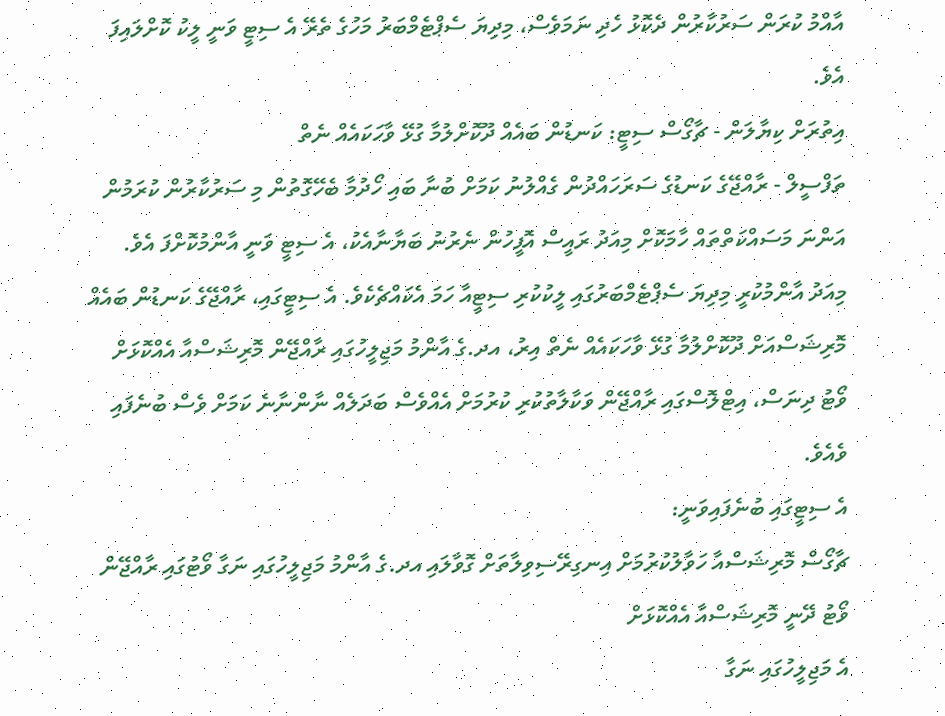އާއްމު ކުރަން ސަރުކާރުން ދެކޮޅު ހެދި ނަމަވެސް، މިދިޔަ ސެޕްޓެމްބަރު މަހުގެ ތެރޭ އެ ސިޓީ ވަނީ ލީކު ކޮށްލައިފަ އެވެ.
އިތުރަށް ކިޔާލަން - ޗާގޯސް ސިޓީ: ކަނޑުން ބައެއް ދޫކޮށްލުމާ ގުޅޭ ވާހަކައެއް ނެތް
ތަފްސީލް - ރާއްޖޭގެ ކަނޑުގެ ސަރަހައްދުން ގެއްލުނު ކަމަށް ބުނާ ބައި ހޯދުމާ ބެހޭގޮތުން މި ސަރުކާރުން ކުރަމުން އަންނަ މަސައްކަތްތައް ހާމަކޮށް މިއަދު ރައީސް އޮފީހުން ނެރުނު ބަޔާނާއެކު، އެ ސިޓީ ވަނީ އާންމުކޮށްފަ އެވެ.
މިއަދު އާންމުކުރީ މިދިޔަ ސެޕްޓެމްބަރުގައި ލީކުކުރި ސިޓީއާ ހަމަ އެކައްޗެކެވެ. އެ ސިޓީގައި، ރާއްޖޭގެ ކަނޑުން ބައެއް މޮރިޝަސްއަށް ދޫކޮށްލުމާ ގުޅޭ ވާހަކައެއް ނެތް އިރު، އދ.ގެ އާންމު މަޖިލީހުގައި ރާއްޖޭން މޮރިޝަސްއާ އެއްކޮޅަށް ވޯޓު ދިނަސް، އިޓްލޮސްގައި ރާއްޖޭން ވަކާލާތުކުރި ކުރުމަށް އެއްވެސް ބަދަލެއް ނާންނާނެ ކަމަށް ވެސް ބުނެފައި ވެއެވެ.
އެ ސިޓީގައި ބުނެފައިވަނީ:
ޗާގޯސް މޮރިޝަސްއާ ހަވާލުކުރުމަށް އިނގިރޭސިވިލާތަށް ގޮވާލައި އދ.ގެ އާންމު މަޖިލީހުގައި ނަގާ ވޯޓުގައި ރާއްޖޭން ވޯޓު ދޭނީ މޮރިޝަސްއާ އެއްކޮޅަށް
އެ މަޖިލީހުގައި ނަގާ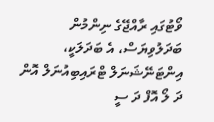ވޯޓުގައި ރާއްޖޭގެ ނިންމުން ބަދަލުވިޔަސް، އެ ބަދަލަކީ، އިންޓަނޭޝަނަލް ޓްރައިބިއުނަލް އޮން ދަ ލޯ އޮފް ދަ ސީ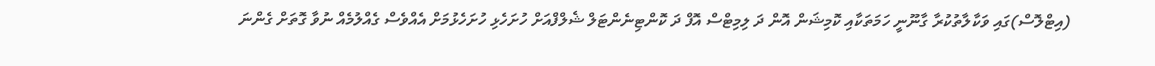(އިޓްލޮސް)ގައި ވަކާލާތުކުރާ ގާނޫނީ ހަމަތަކާއި ކޮމިޝަން އޮން ދަ ލިމިޓްސް އޮފް ދަ ކޮންޓިނެންޓަލް ޝެލްފްއަށް ހުށަހެޅި ހުށަހެޅުމަށް އެއްވެސް ގެއްލުމެއް ނުވާ ގޮތަށް ގެންނަ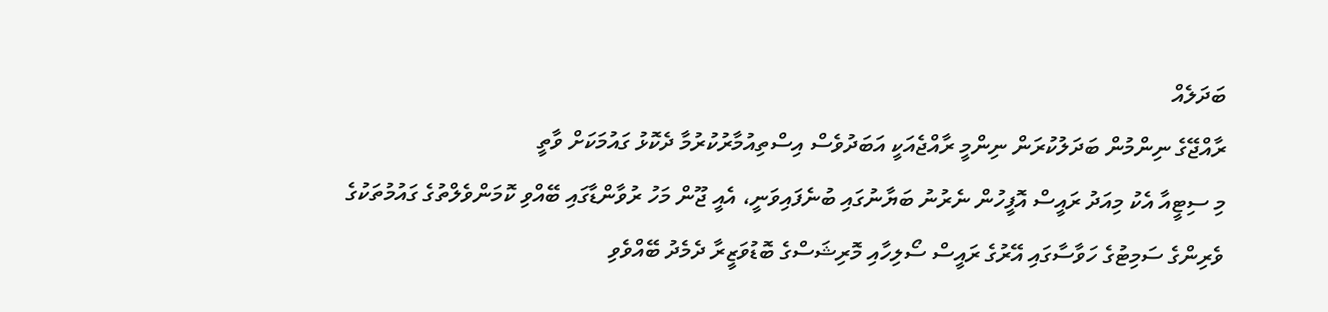ބަދަލެއް
ރާއްޖޭގެ ނިންމުން ބަދަލުކުރަން ނިންމީ ރާއްޖެއަކީ އަބަދުވެސް އިސްތިއުމާރުކުރުމާ ދެކޮޅު ގައުމަކަށް ވާތީ
މި ސިޓީއާ އެކު މިއަދު ރައީސް އޮފީހުން ނެރުނު ބަޔާނުގައި ބުނެފައިވަނީ، އެއީ ޖޫން މަހު ރުވާންޑާގައި ބޭއްވި ކޮމަންވެލްތުގެ ގައުމުތަކުގެ ވެރިންގެ ސަމިޓުގެ ހަވާސާގައި އޭރުގެ ރައީސް ސޯލިހާއި މޮރިޝަސްގެ ބޮޑުވަޒީރާ ދެމެދު ބޭއްވެވި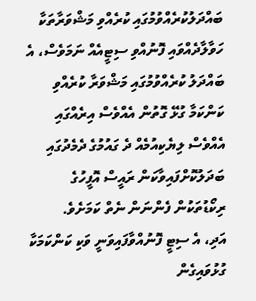ބައްދަލުކުރެއްވުމުގައި ކުރެއްވި މަޝްވަރާތަކާ ހަވާލާދެއްވައި ފޮނުއްވި ސިޓީއެއް ނަމަވެސް، އެ ބައްދަލު ކުރެއްވުމުގައި މަޝްވަރާ ކުރެއްވި ކަންކަމާ ގުޅޭ ގޮތުން އެއްވެސް އިރެއްގައި އެއްވެސް ލިޔެކިއުމެއް ދެ ގައުމުގެ ދެމެދުގައި ބަދަލުކޮށްފައިވާކަން ރައީސް އޮފީހުގެ ރިކޯޑުތަކުން ފެންނަން ނެތް ކަމަށެވެ.
އަދި، އެ ސިޓީ ފޮނުއްވާފައިވަނީ ވަކި ކަންކަމަކާ ގުޅުވައިގެން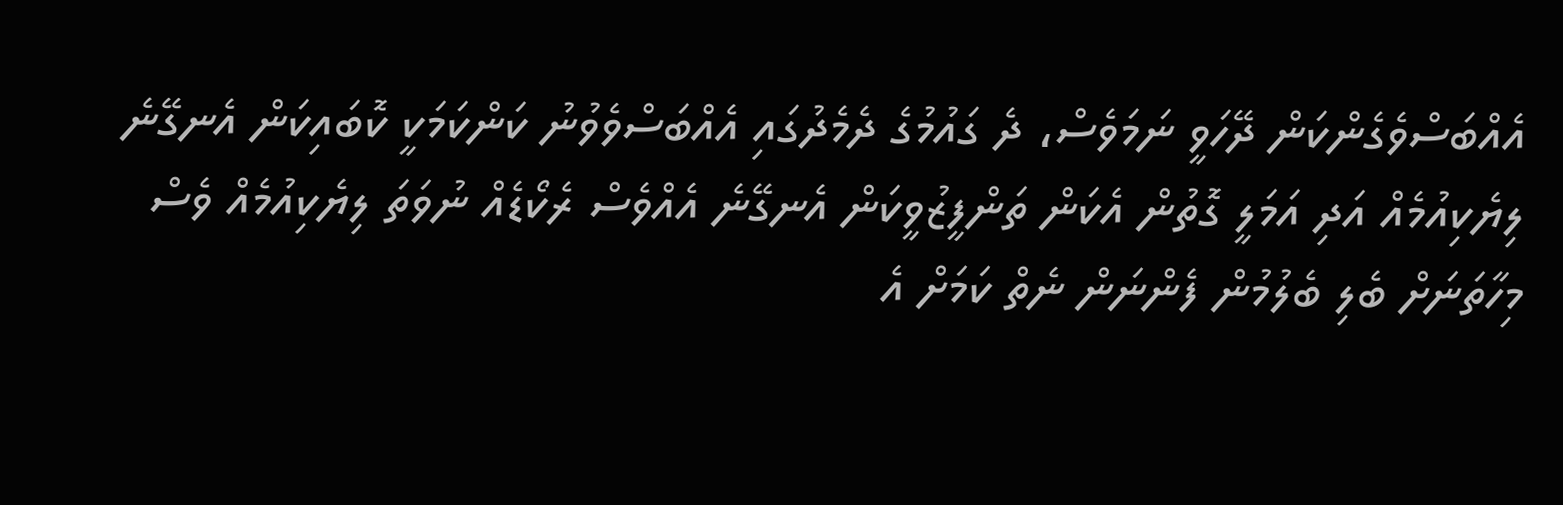އެއްބަސްވެގެންކަން ދޭހަވީ ނަމަވެސް، ދެ ގައުމުގެ ދެމެދުގައި އެއްބަސްވެވުނު ކަންކަމަކީ ކޮބައިކަން އެނގޭނެ ލިޔެކިއުމެއް އަދި އަމަލީ ގޮތުން އެކަން ތަންފީޒުވީކަން އެނގޭނެ އެއްވެސް ރެކޯޑެއް ނުވަތަ ލިޔެކިއުމެއް ވެސް މިހާތަނަށް ބެލި ބެލުމުން ފެންނަން ނެތް ކަމަށް އެ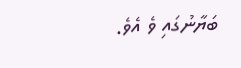ބަޔާނުގައި ވެ އެވެ.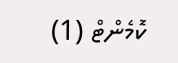ކޮމެންޓް (1)